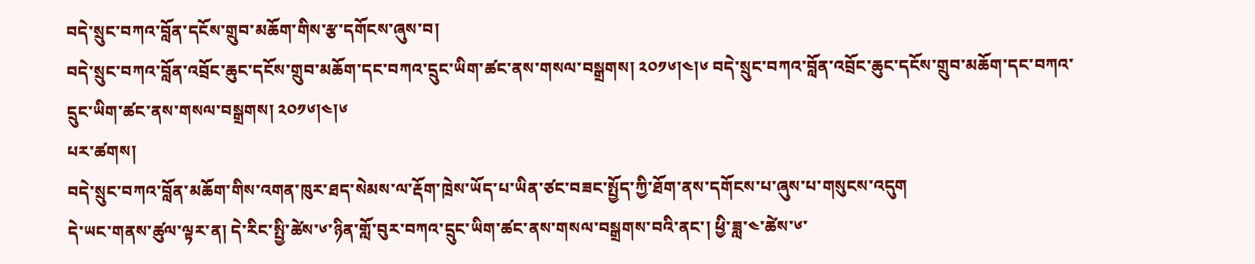བདེ་སྲུང་བཀའ་བློན་དངོས་གྲུབ་མཆོག་གིས་རྩ་དགོངས་ཞུས་བ།
བདེ་སྲུང་བཀའ་བློན་འབྲོང་ཆུང་དངོས་གྲུབ་མཆོག་དང་བཀའ་དྲུང་ཡིག་ཚང་ནས་གསལ་བསྒྲགས། ༢༠༡༦།༤།༦ བདེ་སྲུང་བཀའ་བློན་འབྲོང་ཆུང་དངོས་གྲུབ་མཆོག་དང་བཀའ་དྲུང་ཡིག་ཚང་ནས་གསལ་བསྒྲགས། ༢༠༡༦།༤།༦
པར་ཚགས།
བདེ་སྲུང་བཀའ་བློན་མཆོག་གིས་འགན་ཁུར་ཐད་སེམས་ལ་རྡོག་ཁྲེས་ཡོད་པ་ཡིན་ཙང་བཟང་སྤྱོད་ཀྱི་ཐོག་ནས་དགོངས་པ་ཞུས་པ་གསུངས་འདུག
དེ་ཡང་གནས་ཚུལ་ལྟར་ན། དེ་རིང་སྤྱི་ཚེས་༦་ཉིན་གློ་བུར་བཀའ་དྲུང་ཡིག་ཚང་ནས་གསལ་བསྒྲགས་བའི་ནང་། ཕྱི་ཟླ་༤་ཚེས་༦་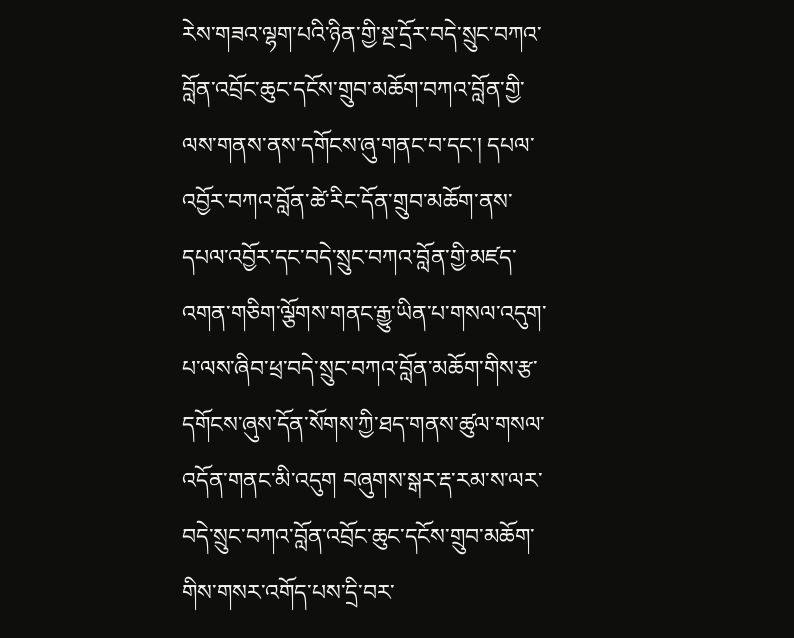རེས་གཟའ་ལྷག་པའི་ཉིན་གྱི་སྔ་དྲོར་བདེ་སྲུང་བཀའ་བློན་འབྲོང་ཆུང་དངོས་གྲུབ་མཆོག་བཀའ་བློན་གྱི་ལས་གནས་ནས་དགོངས་ཞུ་གནང་བ་དང་། དཔལ་འབྱོར་བཀའ་བློན་ཚེ་རིང་དོན་གྲུབ་མཆོག་ནས་དཔལ་འབྱོར་དང་བདེ་སྲུང་བཀའ་བློན་གྱི་མཛད་འགན་གཅིག་ལྕོགས་གནང་རྒྱུ་ཡིན་པ་གསལ་འདུག་པ་ལས་ཞིབ་ཕྲ་བདེ་སྲུང་བཀའ་བློན་མཆོག་གིས་རྩ་དགོངས་ཞུས་དོན་སོགས་ཀྱི་ཐད་གནས་ཚུལ་གསལ་འདོན་གནང་མི་འདུག བཞུགས་སྒར་རྡ་རམ་ས་ལར་བདེ་སྲུང་བཀའ་བློན་འབྲོང་ཆུང་དངོས་གྲུབ་མཆོག་གིས་གསར་འགོད་པས་དྲི་བར་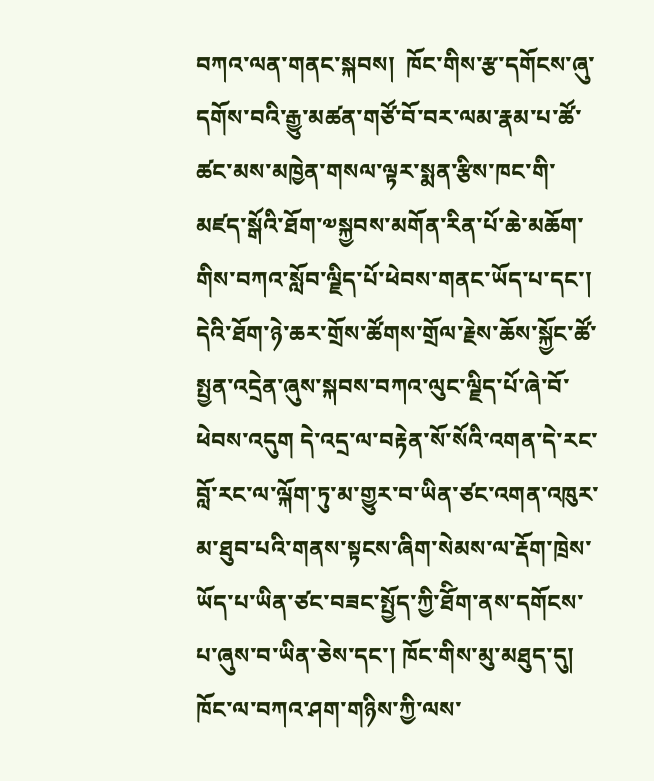བཀའ་ལན་གནང་སྐབས།  ཁོང་གིས་རྩ་དགོངས་ཞུ་དགོས་བའི་རྒྱུ་མཚན་གཙོ་བོ་བར་ལམ་རྣམ་པ་ཚོ་ཚང་མས་མཁྱེན་གསལ་ལྟར་སྨན་རྩིས་ཁང་གི་མཛད་སྒོའི་ཐོག་༧སྐྱབས་མགོན་རིན་པོ་ཆེ་མཆོག་གིས་བཀའ་སློབ་ལྗིད་པོ་ཕེབས་གནང་ཡོད་པ་དང་། དེའི་ཐོག་ཉེ་ཆར་གྲོས་ཚོགས་གྲོལ་རྗེས་ཆོས་སྐྱོང་ཚོ་སྤྱན་འདྲེན་ཞུས་སྐབས་བཀའ་ལུང་ལྗིད་པོ་ཞེ་བོ་ཕེབས་འདུག དེ་འདྲ་ལ་བརྟེན་སོ་སོའི་འགན་དེ་རང་བློ་རང་ལ་ལྐོག་ཏུ་མ་གྱུར་བ་ཡིན་ཙང་འགན་འཁུར་མ་ཐུབ་པའི་གནས་སྟངས་ཞིག་སེམས་ལ་རྡོག་ཁྲེས་ཡོད་པ་ཡིན་ཙང་བཟང་སྤྱོད་ཀྱི་ཐོིག་ནས་དགོངས་པ་ཞུས་བ་ཡིན་ཅེས་དང་། ཁོང་གིས་མུ་མཐུད་དུ། ཁོང་ལ་བཀའ་ཤག་གཉིས་ཀྱི་ལས་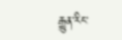རྒྱུན་རིང་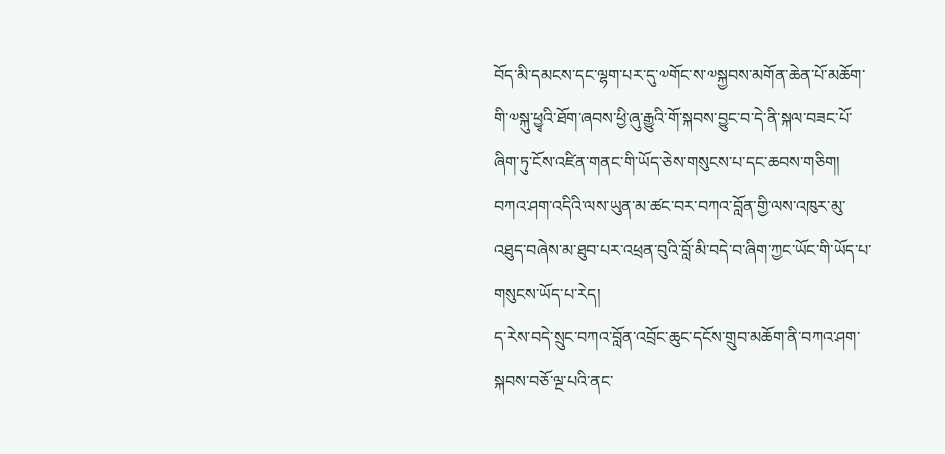བོད་མི་དམངས་དང་ལྷག་པར་དུ་༧གོང་ས་༧སྐྱབས་མགོན་ཆེན་པོ་མཆོག་གི་༧སྐུ་ཕྱྭའི་ཐོག་ཞབས་ཕྱི་ཞུ་རྒྱུའི་གོ་སྐབས་བྱུང་བ་དེ་ནི་སྐལ་བཟང་པོ་ཞིག་ཏུ་ངོས་འཛིན་གནང་གི་ཡོད་ཅེས་གསུངས་པ་དང་ཆབས་གཅིག།  བཀའ་ཤག་འདིའི་ལས་ཡུན་མ་ཚང་བར་བཀའ་བློན་གྱི་ལས་འཁུར་མུ་འཐུད་བཞེས་མ་ཐུབ་པར་འཕྲན་བུའི་བློ་མི་བདེ་བ་ཞིག་ཀྱང་ཡོང་གི་ཡོད་པ་གསུངས་ཡོད་པ་རེད།
ད་རེས་བདེ་སྲུང་བཀའ་བློན་འབྲོང་ཆུང་དངོས་གྲུབ་མཆོག་ནི་བཀའ་ཤག་སྐབས་བཅོ་ལྔ་པའི་ནང་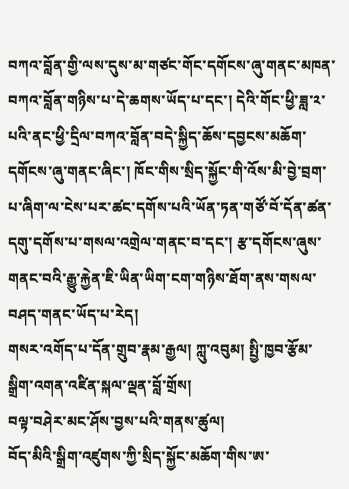བཀའ་བློན་གྱི་ལས་དུས་མ་གཙང་གོང་དགོངས་ཞུ་གནང་མཁན་བཀའ་བློན་གཉིས་པ་དེ་ཆགས་ཡོད་པ་དང་། དེའི་གོང་ཕྱི་ཟླ་༢་པའི་ནང་ཕྱི་དྲིལ་བཀའ་བློན་བདེ་སྐྱིད་ཆོས་དབྱངས་མཆོག་དགོངས་ཞུ་གནང་ཞིང་། ཁོང་གིས་སྲིད་སྐྱོང་གི་འོས་མི་བྱེ་བྲག་པ་ཞིག་ལ་ངེས་པར་ཚང་དགོས་པའི་ཡོན་ཏན་གཙོ་བོ་དོན་ཚན་དགུ་དགོས་པ་གསལ་འགྲེལ་གནང་བ་དང་། རྩ་དགོངས་ཞུས་གནང་བའི་རྒྱུ་རྐྱེན་ཇི་ཡིན་ཡིག་ངག་གཉིས་ཐོག་ནས་གསལ་བཤད་གནང་ཡོད་པ་རེད།
གསར་འགོད་པ་དོན་གྲུབ་རྣམ་རྒྱལ། ཀླུ་འབུམ། སྤྱི་ཁྱབ་རྩོམ་སྒྲིག་འགན་འཛིན་སྐལ་ལྡན་བློ་གྲོས།
བལྟ་བཤེར་མང་ཤོས་བྱས་པའི་གནས་ཚུལ།
བོད་མིའི་སྒྲིག་འཛུགས་ཀྱི་སྲིད་སྐྱོང་མཆོག་གིས་ཨ་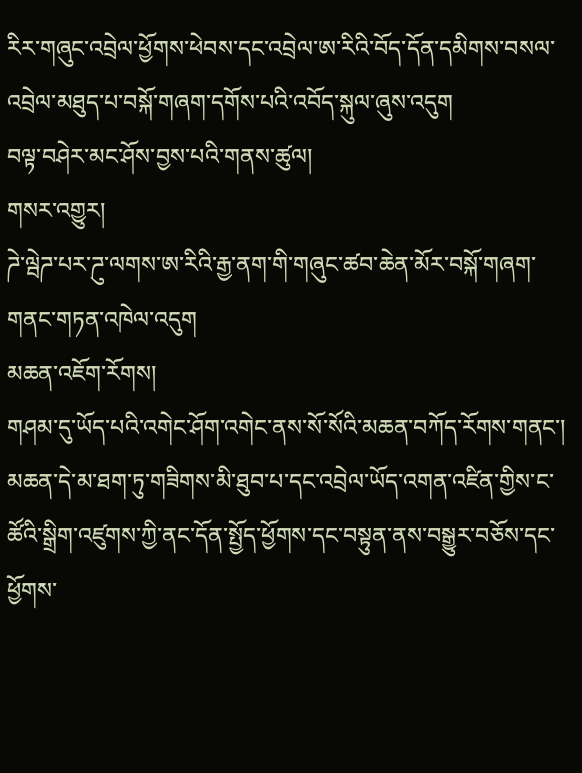རིར་གཞུང་འབྲེལ་ཕྱོགས་ཕེབས་དང་འབྲེལ་ཨ་རིའི་བོད་དོན་དམིགས་བསལ་འབྲེལ་མཐུད་པ་བསྐོ་གཞག་དགོས་པའི་འབོད་སྐུལ་ཞུས་འདུག
བལྟ་བཤེར་མང་ཤོས་བྱས་པའི་གནས་ཚུལ།
གསར་འགྱུར།
ཌེ་ལྦེཌ་པར་ཌུ་ལགས་ཨ་རིའི་རྒྱ་ནག་གི་གཞུང་ཚབ་ཆེན་མོར་བསྐོ་གཞག་གནང་གཏན་འཁེལ་འདུག
མཆན་འཇོག་རོགས།
གཤམ་དུ་ཡོད་པའི་འགེང་ཤོག་འགེང་ནས་སོ་སོའི་མཆན་བཀོད་རོགས་གནང་། མཆན་དེ་མ་ཐག་ཏུ་གཟིགས་མི་ཐུབ་པ་དང་འབྲེལ་ཡོད་འགན་འཛིན་གྱིས་ང་ཚོའི་སྒྲིག་འཛུགས་ཀྱི་ནང་དོན་སྤྱོད་ཕྱོགས་དང་བསྟུན་ནས་བསྒྱུར་བཅོས་དང་ཕྱོགས་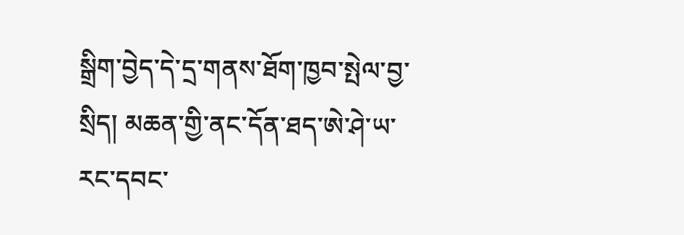སྒྲིག་བྱེད་དེ་དྲ་གནས་ཐོག་ཁྱབ་སྤེལ་བྱ་སྲིད། མཆན་གྱི་ནང་དོན་ཐད་ཨེ་ཤེ་ཡ་རང་དབང་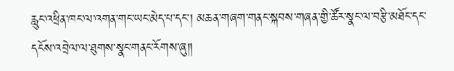རླུང་འཕྲིན་ཁང་ལ་འགན་གང་ཡང་མེད་པ་དང་། མཆན་གཞག་གནང་སྐབས་གཞན་གྱི་ཚོར་སྣང་ལ་བརྩི་མཐོང་དང་དངོས་འབྲེལ་ལ་ཐུགས་སྣང་གནང་རོགས་ཞུ༎